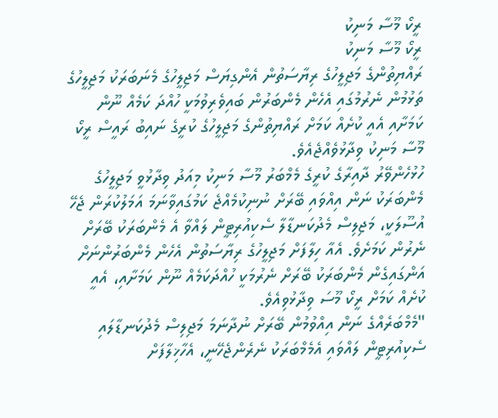ރީކޯ މޫސާ މަނިކު
ރީކޯ މޫސާ މަނިކު
ރައްޔިތުންގެ މަޖިލީހުގެ ރިޔާސަތުން އެންގިޔަސް މަޖިލީހުގެ މެނަބަރަކު މަޖިލީހުގެ ތަޅުމުން ނެރުމުގައި އެހެން މެންބަރުން ބައިވެރިވުމަކީ ހުއްދަ ކަމެއް ނޫން ކަމަށާއި އެއީ ކުށެއް ކަމަށް ރައްޔިތުންގެ މަޖިލީހުގެ ކުރީގެ ނައިބު ރައީސް ރީކޯ މޫސާ މަނިކު ވިދާޅުވެއްޖެއެވެ.
ހުޅުހެންވޭރު ދާއިރާގެ ކުރީގެ މެމްބަރު މޫސާ މަނިކު މިއަދު ވިދާޅުވީ މަޖިލީހުގެ މެންބަރަކު ނަން އިއްވައި ބޭރަށް ނުނިކުމެއްޖެ ކަމުގައިވާނަމަ އަމަލުކުރަން ޖެހޭ އުސޫލަކީ، މަޖިލިސް މެދުކަނޑާލާ ސެކިއުރިޓީން ލައްވާ އެ މެންބަރަކު ބޭރަށް ނެރުން ކަމަށެވެ. އެއާ ހިލާފަށް މަޖިލީހުގެ ރިޔާސަތުން އެހެން މެންބަރުންނަށް އަންގައިގެން މެންބަރަކު ބޭރަށް ނެރުމަކީ ހުއްދަކަމެއް ނޫން ކަމަށާއި، އެއީ ކުށެއް ކަމަށް ރީކޯ މޫސަ ވިދާޅުވިއެވެ.
"މެމްބަރެއްގެ ނަން އިއްވުމުން ބޭރަށް ނުދާނަމަ މަޖިލިސް މެދުކަނޑާލައި ސެކިއުރިޓީން ލައްވައި އެމެމްބަރަކު ނެރެންޖެހޭނީ، އެހާޚިލާފަށް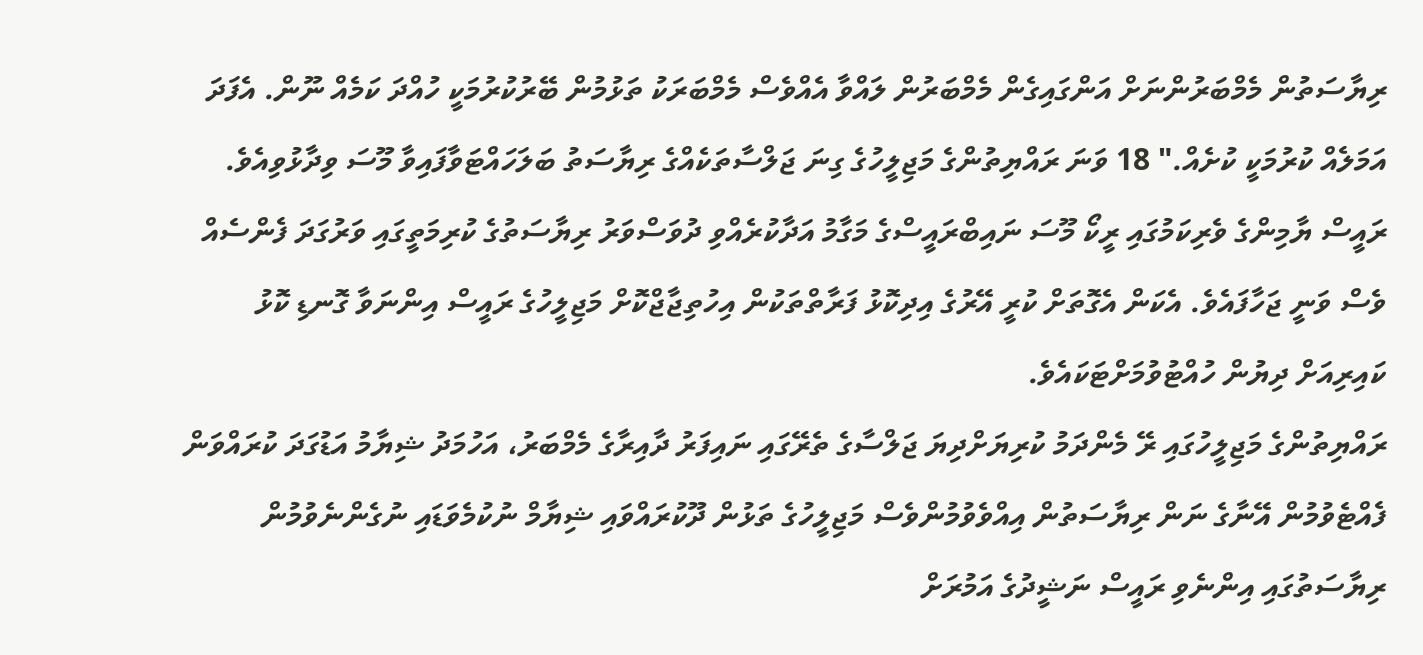ރިޔާސަތުން މެމްބަރުންނަށް އަންގައިގެން މެމްބަރުން ލައްވާ އެއްވެސް މެމްބަރަކު ތަޅުމުން ބޭރުކުރުމަކީ ހުއްދަ ކަމެއް ނޫން. އެފަދަ އަމަލެއް ކުރުމަކީ ކުށެއް." 18 ވަނަ ރައްޔިތުންގެ މަޖިލީހުގެ ގިނަ ޖަލްސާތަކެއްގެ ރިޔާސަތު ބަލަހައްޓަވާފައިވާ މޫސަ ވިދާޅުވިއެވެ.
ރައީސް ޔާމިންގެ ވެރިކަމުގައި ރީކޯ މޫސަ ނައިބްރައީސްގެ މަގާމު އަދާކުރެއްވި ދުވަސްވަރު ރިޔާސަތުގެ ކުރިމަތީގައި ވަރުގަދަ ފެންސެއް ވެސް ވަނީ ޖަހާފައެވެ. އެކަން އެގޮތަށް ކުރީ އޭރުގެ އިދިކޮޅު ފަރާތްތަކުން އިހުތިޖާޖްކޮށް މަޖިލީހުގެ ރައީސް އިންނަވާ ގޮނޑި ކޮޅު ކައިރިއަށް ދިޔުން ހުއްޓުވުމަށްޓަކައެވެ.
ރައްޔިތުންގެ މަޖިލީހުގައި ރޭ މެންދަމު ކުރިޔަށްދިޔަ ޖަލްސާގެ ތެރޭގައި ނައިފަރު ދާއިރާގެ މެމްބަރު، އަހުމަދު ޝިޔާމު އަޑުގަދަ ކުރައްވަން ފެއްޓެވުމުން އޭނާގެ ނަން ރިޔާސަތުން އިއްވެވުމުންވެސް މަޖިލީހުގެ ތަޅުން ދޫކުރައްވައި ޝިޔާމް ނުކުމެވަޑައި ނުގެންނެވުމުން ރިޔާސަތުގައި އިންނެވި ރައީސް ނަޝީދުގެ އަމުރަށް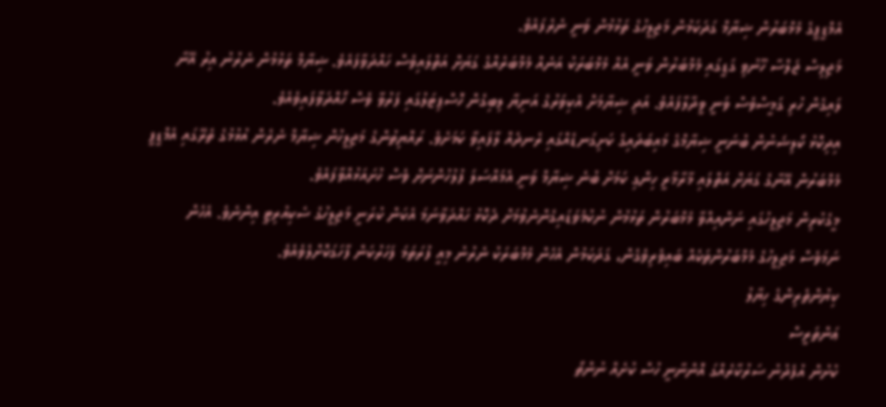އެމްޑީޕީގެ މެމްބަރުން ޝިޔާމް ގަދަކަމުން މަޖިލީހުގެ ތަޅުމުން ވަނީ ނެރެފައެވެ.
މަޖިލިސް ޖަލްސާ ހޫނުވި ގަޑީގައި މެމްބަރުން ވަނީ އެއް މެމްބަރަކު އަނެއް މެމްބަރެއްގެ ގަޔަށް އަތްލައިވެސް ހައްދަވާފައެވެ. ޝިޔާމް ތަޅުމުން ނެރުނު އިރު އޭނާ ލައިގެން ހުރި ގަމީސްވެސް ވަނީ ވީދާލާފައެވެ. އަދި ޝިޔާމަށް އެކިވަރުގެ އަނިޔާ ލިބިގެން ހޮސްޕިޓަލުގައި ފަރުވާ ވެސް ހޯއްދަވާފައިވެއެވެ.
އިދިކޮޅު ކޯލިޝަނުން ބުނަނީ ޝިޔާމްގެ މައިބަދައިގެ ކަށިގަނޑެއްގައި ރެނދެއް ލާފައިވާ ކަމަށެވެ. ރައްޔިތުންގެ މަޖިލީހުން ޝިޔާމް ނެރެން އުޅުމުގެ ތެރޭގައި އެމްޑީޕީ މެމްބަރުން އޭނާގެ ގަޔަށް އަތްލައި މާރާމާރީ ހިންގި ކަމަށް ބުނެ ޝިޔާމް ވަނީ އެމައްސަލަ ފުލުހުންނަށް ވެސް ހުށައަޅުއްވާފައެވެ.
މީގެކުރިން މަޖިލީހުގައި ނަންއިއްވާ މެމްބަރުން ތަޅުމުން ނުކުމެވަޑައިގެންނެވުމަށް ދެކޮޅު ހައްދަވާނަމަ އެކަން ކުރަނީ މަޖިލީހުގެ ސެކިއުރިޓީ އިންނެވެ. އެހެން ނަމަވެސް މަޖިލީހުގެ މެމްބަރުންތަކެއް ބައިވެރިވެގެން، ގަދަކަމުން އެހެން މެމްބަރަކު ނެރުނު މިއީ ފުރަތަމަ ފަހަރުކަން ފާހަގަކޮށްލެވެއެވެ.
ކިޔުންތެރިންގެ ހިޔާލު
ޢަންތަރީސް
ކުށުން އުފެދުނު ސަރުކާރެއްގަ އޮންނާނީ ހުސް ކުށެއް ނުންތޯ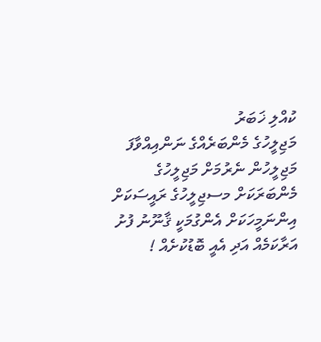ކުއްލި ޚަބަރު
މަޖިލީހުގެ މެންބަރެއްގެ ނަންއިއްވާފަ މަޖިލީހުން ނެރުމަށް މަޖިލީހުގެ މެންބަރަކަށް މސޖިލީހުގެ ރައީސަކަށް އިންނަމީހަކަށް އެންގުމަކީ ޤާނޫނު ފުށު އަރާކަމެއް އަދި އެއީ ބޮޑުކުށެއް !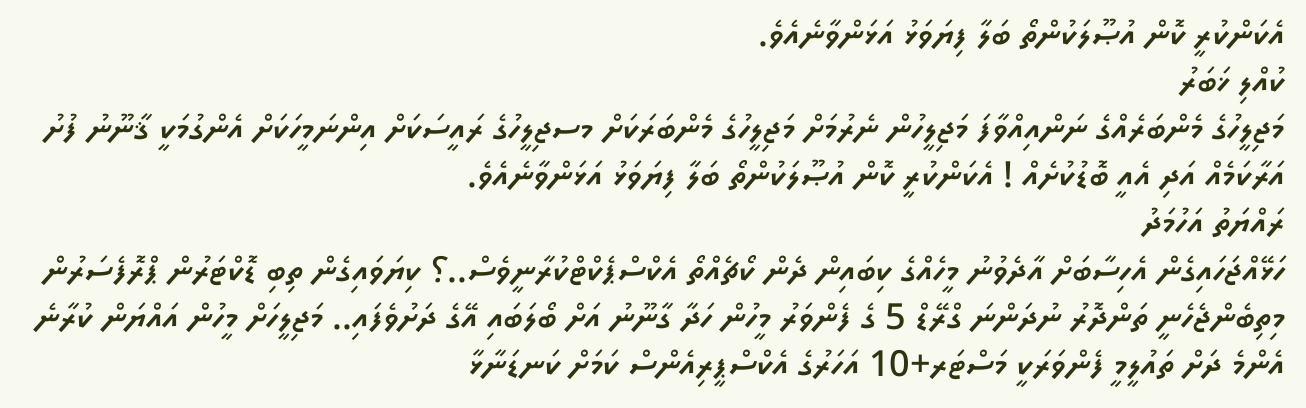އެކަންކުރީ ކޮން އުޞޫލަކުންތޯ ބަލާ ފިޔަވަޅު އަޅަންވާނެއެވެ.
ކުއްލި ޚަބަރު
މަޖިލީހުގެ މެންބަރެއްގެ ނަންއިއްވާފަ މަޖިލީހުން ނެރުމަށް މަޖިލީހުގެ މެންބަރަކަށް މސޖިލީހުގެ ރައީސަކަށް އިންނަމީހަކަށް އެންގުމަކީ ޤާނޫނު ފުށު އަރާކަމެއް އަދި އެއީ ބޮޑުކުށެއް ! އެކަންކުރީ ކޮން އުޞޫލަކުންތޯ ބަލާ ފިޔަވަޅު އަޅަންވާނެއެވެ.
ރައްޔަތު އަހުމަދު
ހަޅޭއްޖަހައިގެން އެހިސާބަށް އާދެވުނު މީހެއްގެ ކިބައިން ދެން ކޯޗެއްތޯ އެކްސްޕެކްޓްކުރާނީވެސް..؟ ކިޔަވައިގެން ތިބި ޑޮކްޓަރުން ޕްރޮފެސަރުން މިތިބެންޖެހެނީ ތަންދޮރު ނުދަންނަ ގްރޭޑް 5 ގެ ފެންވަރު މީހުން ހަދާ ގާނޫނު އަށް ބޯލަބައި އޭގެ ދަށުވެފައި.. މަޖިލީހަށް މީހުން އައްޔަން ކުރާނެ އެންމެ ދަށް ތައުލީމީ ފެންވަރަކީ މަސްޓަރ+10 އަހަރުގެ އެކްސްޕީރިއެންސް ކަމަށް ކަނޑަނާޅާ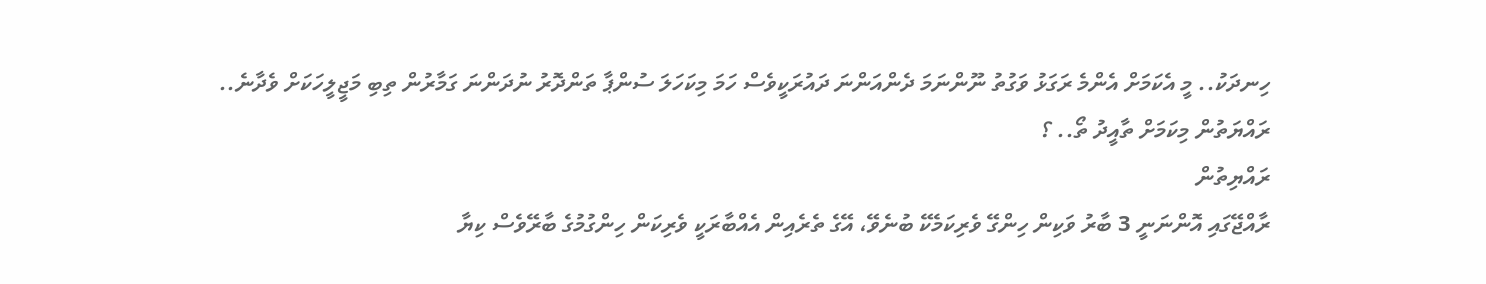ހިނދަކު.. މީ އެކަމަށް އެންމެ ރަގަޅު ވަގުތު ނޫންނަމަ ދެންއަންނަ ދައުރަކީވެސް ހަމަ މިކަހަލަ ސުންޕާ ތަންދޮރު ނުދަންނަ ގަމާރުން ތިބި މަޖީލީހަކަށް ވެދާނެ.. ރައްޔަތުން މިކަމަށް ތާއީދު ތޯ.. ؟
ރައްޔިތުން
ރާއްޖޭގައި އޮންނަނީ 3 ބާރު ވަކިން ހިންގޭ ވެރިކަމެކޭ ބުނެވޭ، އޭގެ ތެރެއިން އެއްބާރަކީ ވެރިކަން ހިންގުމުގެ ބާރޭވެސް ކިޔާ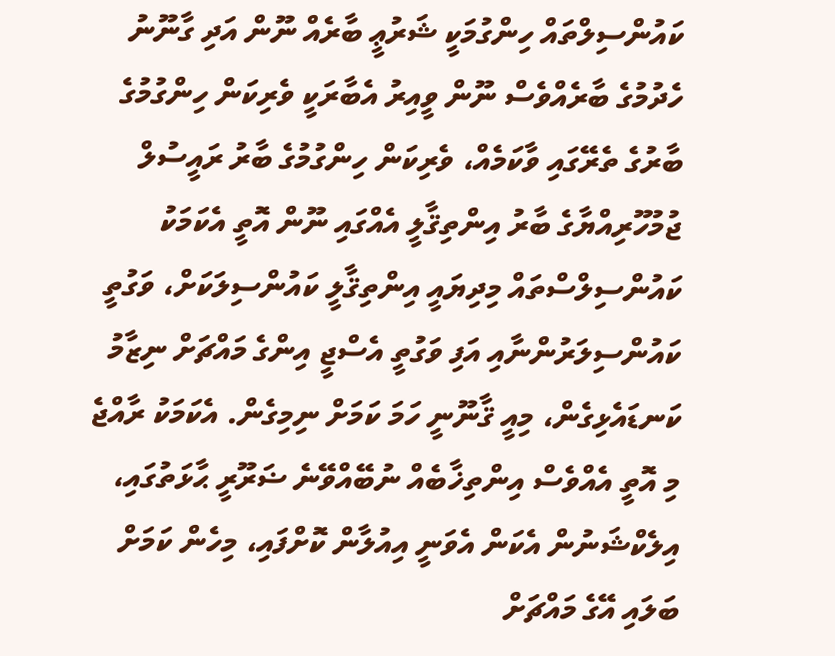ކައުންސިލްތައް ހިންގުމަކީ ޝަރުޢީ ބާރެއް ނޫން އަދި ގާނޫނު ހެދުމުގެ ބާރެއްވެސް ނޫން ވީއިރު އެބާރަކީ ވެރިކަން ހިންގުމުގެ ބާރުގެ ތެރޭގައި ވާކަމެއް، ވެރިކަން ހިންގުމުގެ ބާރު ރައީސުލް ޖުމުހޫރިއްޔާގެ ބާރު އިންތިޤާލީ އެއްގައި ނޫން އޮތީ އެކަމަކު ކައުންސިލްސްތައް މިދިޔައީ އިންތިޤާލީ ކައުންސިލަކަށް، ވަގުތީ ކައުންސިލަރުންނާއި އަފި ވަގުތީ އެސްޖީ އިންގެ މައްޗަށް ނިޒާމު ކަނޑައެޅިގެން، މިއީ ޤާނޫނީ ހަމަ ކަމަށް ނިމިގެން. އެކަމަކު ރާއްޖެ މި އޮތީ އެއްވެސް އިންތިޚާބެއް ނުބޭއްވޭނެ ޟަރޫރީ ޙާޅަތުގައި، އިލެކްޝަނުން އެކަން އެވަނީ އިއުލާން ކޮށްފައި، މިހެން ކަމަށް ބަލައި އޭގެ މައްޗަށް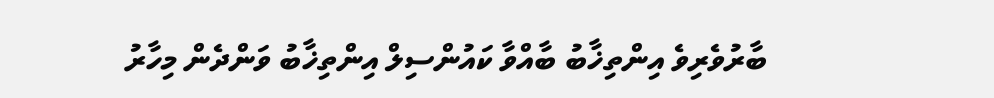ބާރުވެރިވެ އިންތިޚާބު ބާއްވާ ކައުންސިލް އިންތިޚާބު ވަންދެން މިހާރު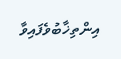އިންތިޚާބުވެފައިވާ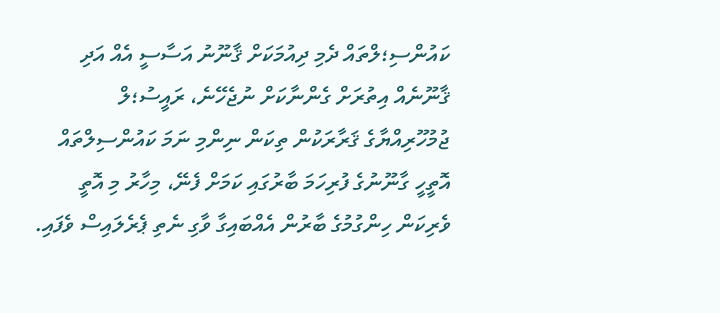ކައުންސި؛ލްތައް ދެމި ދިއުމަކަށް ޤާނޫނު އަސާސީ އެއް އަދި ޤާނޫނެއް އިތުރަށް ގެންނާކަށް ނުޖެހޭނެ، ރައީސު؛ލް ޖުމުހޫރިއްޔާގެ ޤަރާރަކުން ތިކަން ނިންމި ނަމަ ކައުންސިލްތައް އޮތީހީ ގާނޫނުގެ ފުރިހަމަ ބާރުގައި ކަމަށް ފެނޭ، މިހާރު މި އޮތީ ވެރިކަން ހިންގުމުގެ ބާރުން އެއްބައިގާ ވާގި ނެތި ޕެރެލައިސް ވެފައި.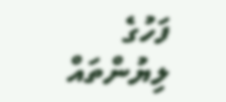ފަހުގެ ލިޔުންތައް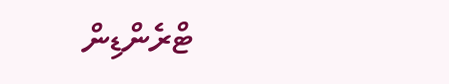ޓްރެންޑިން